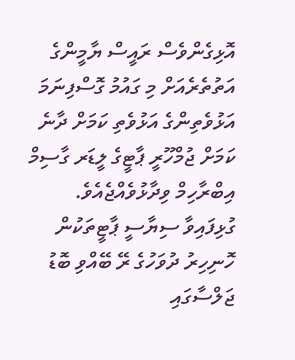އޮޅިގެންވެސް ރައީސް ޔާމީންގެ އަތުތެރެއަށް މި ގައުމު ގޮސްފިނަމަ އަޅުވެތިންގެ އަޅުވެތި ކަމަށް ދާނެ ކަމަށް ޖުމްހޫރީ ޕާޓީގެ ލީޑަރ ގާސިމް އިބްރާހިމް ވިދާޅުވެއްޖެއެވެ.
ގުޅިފައިވާ ސިޔާސީ ޕާޓީތަކުން ހޮނިހިރު ދުވަހުގެ ރޭ ބޭއްވި ބޮޑު ޖަލްސާގައި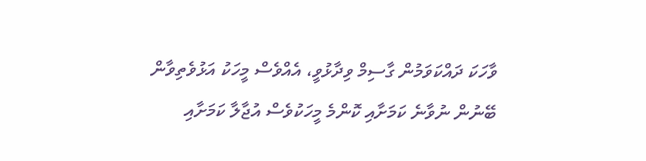ވާހަކަ ދައްކަވަމުން ގާސިމް ވިދާޅުވީ، އެއްވެސް މީހަކު އަޅުވެތިވާން ބޭނުން ނުވާނެ ކަމަށާއި ކޮންމެ މީހަކުވެސް އުޖާލާ ކަމަށާއި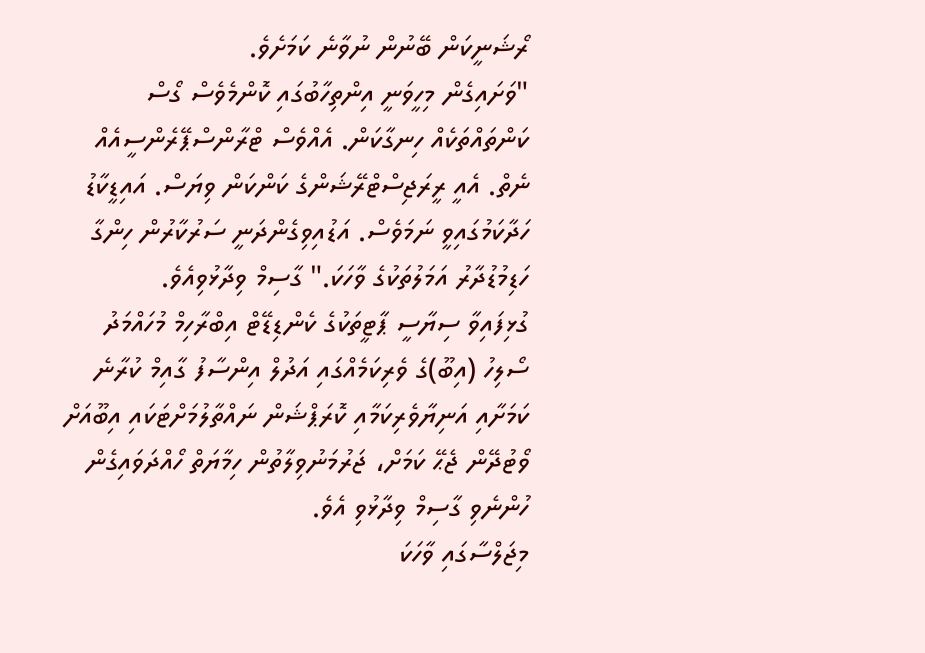ރޯޝަނީކަން ބޭނުން ނުވާނެ ކަމަށެވެ.
"ވަށައިގެން މިހީވަނީ އިންތިހާބުގައި ކޮންމެވެސް ގޯސް ކަންތައްތަކެއް ހިނގާކަން. އެއްވެސް ޓްރާންސްޕޭރެންސީއެއް ނެތް. އެއީ ރީރަޖިސްޓްރޭޝަންގެ ކަންކަން ވިޔަސް. އައިޑީކާޑު ހަދާކަމުގައިވީ ނަމަވެސް. އަޑުއިވިގެންދަނީ ސަރުކާރުން ހިންގާ ހަޑިމުޑުދާރު އަމަލުތަކުގެ ވާހަކަ." ގާސިމް ވިދާޅުވިއެވެ.
ގުޅިފައިވާ ސިޔާސީ ޕާޓީތަކުގެ ކެންޑިޑޭޓް އިބްރާހިމް މުހައްމަދު ސޯލިހު (އިބޫ)ގެ ވެރިކަމެއްގައި އަދުލް އިންސާފު ގާއިމް ކުރާނެ ކަމަށާއި އަނިޔާވެރިކަމާއި ކޮރަޕްޝަން ނައްތާލުމަށްޓަކައި އިބޫއަށް ވޯޓުދޭން ޖެޙޭ ކަމަށް، ޖަރުމަނުވިލާތުން ހިމާޔަތް ހޯއްދަވައިގެން ހުންނެވި ގާސިމް ވިދާޅުވި އެވެ.
މިޖަލްސާގައި ވާހަކަ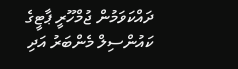ދައްކަވަމުން ޖުމްހޫރީ ޕާޓީގެ ކައުންސިލް މެންބަރު އަދި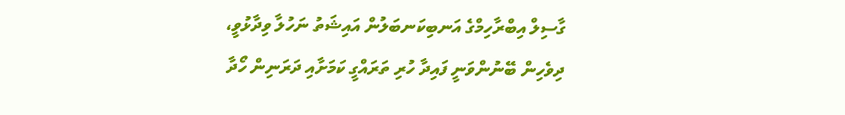ގާސިލް އިބްރާހިމްގެ އަނބިކަނބަލުން އައިޝަތު ނަހުލާ ވިދާޅުވީ، ދިވެހިން ބޭނުންވަނީ ފައިދާ ހުރި ތަރައްގީ ކަމަށާއި ދަރަނިން ހޯދާ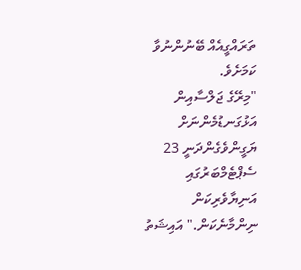ތަރައްގީއެއް ބޭނުންނުވާ ކަމަށެވެ.
"މިރޭގެ ޖަލްސާއިން އަޅުގަނޑުމެންނަށް ޔަގީންވެގެންދަނީ 23 ސެޕްޓެމްބަރުގައި އަނިޔާވެރިކަން ނިންމާނެކަން." އައިޝަތު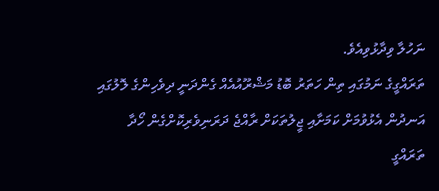ނަހުލާ ވިދާޅުވިއެވެ.
ތަރައްގީގެ ނަމުގައި ތިން ހަތަރު ބޮޑު މަޝްރޫއުއެއް ގެންދަނީ ދިވެހިންގެ ލޮލުގައި އަނދުން އެޅުވުމަށް ކަމަށާއި ޖީލުތަކަށް ރާއްޖެ ދަރަނިވެރިކޮށްގެން ހޯދާ ތަރައްގީ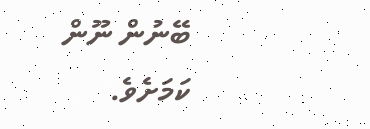ބޭނުން ނޫން ކަމަށެވެ.